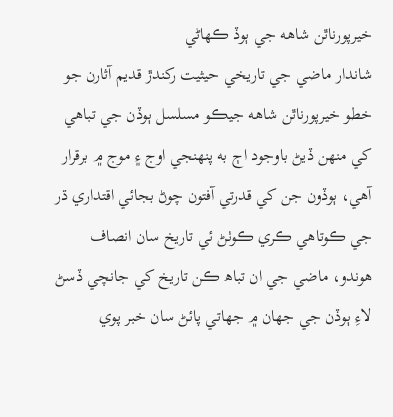خيرپورناٿن شاهه جي ٻوڏ ڪھاڻي
شاندار ماضي جي تاريخي حيثيت رکندڙ قديم آثارن جو خطو خيرپورناٿن شاهه جيڪو مسلسل ٻوڏن جي تباھي کي منھن ڏيڻ باوجود اڄ به پنھنجي اوج ۽ موج ۾ برقرار آھي، ٻوڏون جن کي قدرتي آفتون چوڻ بجائي اقتداري ڌر جي ڪوتاھي ڪري ڪوٺڻ ئي تاريخ سان انصاف ھوندو، ماضي جي ان تباھ ڪن تاريخ کي جانچي ڏسڻ لاءِ ٻوڏن جي جھان ۾ جھاتي پائڻ سان خبر پوي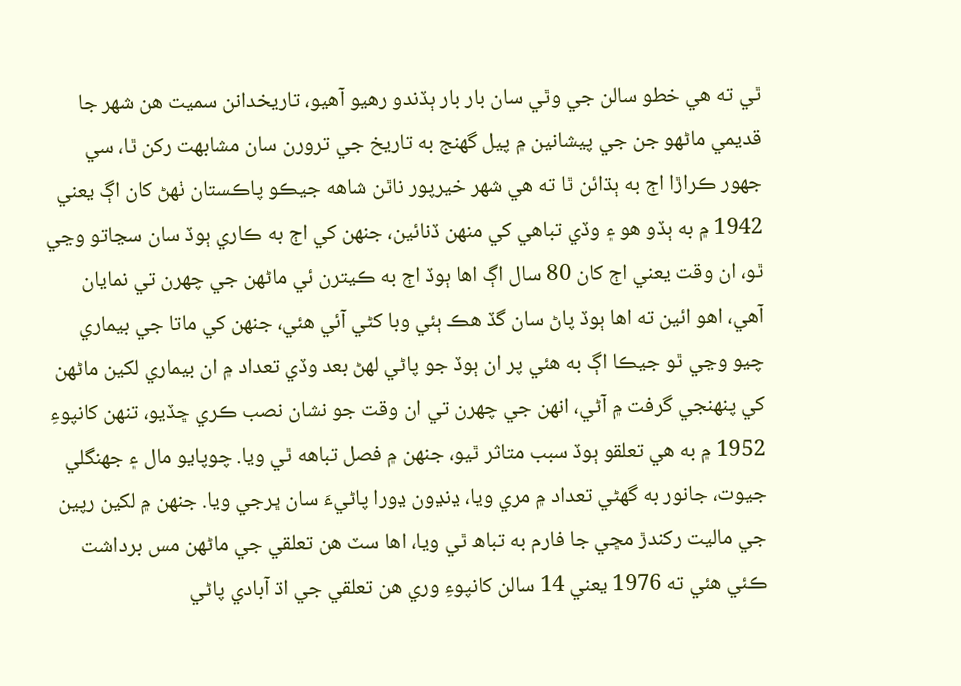ٿي ته ھي خطو سالن جي وٿي سان بار بار ٻڏندو رھيو آھيو، تاريخدانن سميت ھن شھر جا قديمي ماڻھو جن جي پيشانين ۾ پيل گھنج به تاريخ جي ترورن سان مشابهت رکن ٿا، سي جھور ڪراڙا اڄ به ٻڌائن ٿا ته ھي شھر خيرپور ناٿن شاهه جيڪو پاڪستان ٺھڻ کان اڳ يعني 1942 ۾ به ٻڏو ھو ۽ وڏي تباھي کي منھن ڏنائين، جنھن کي اڄ به ڪاري ٻوڏ سان سڃاتو وڃي ٿو، ان وقت يعني اڄ کان 80 سال اڳ اھا ٻوڏ اڄ به ڪيترن ئي ماڻھن جي چھرن تي نمايان آھي، اھو ائين ته اھا ٻوڏ پاڻ سان گڏ ھڪ ٻئي وبا کڻي آئي ھئي، جنھن کي ماتا جي بيماري چيو وڃي ٿو جيڪا اڳ به ھئي پر ان ٻوڏ جو پاڻي لھڻ بعد وڏي تعداد ۾ ان بيماري لکين ماڻھن کي پنھنجي گرفت ۾ آڻي، انھن جي چھرن تي ان وقت جو نشان نصب ڪري ڇڏيو، تنھن کانپوءِ 1952 ۾ به ھي تعلقو ٻوڏ سبب متاثر ٿيو، جنھن ۾ فصل تباهه ٿي ويا. چوپايو مال ۽ جھنگلي جيوت، جانور به گھڻي تعداد ۾ مري ويا، ڍنڍون ڍورا پاڻيءَ سان ڀرجي ويا. جنھن ۾ لکين رپين جي ماليت رکندڙ مڇي جا فارم به تباھ ٿي ويا، اھا سٽ ھن تعلقي جي ماڻھن مس برداشت ڪئي هئي ته 1976 يعني 14 سالن کانپوءِ وري ھن تعلقي جي اڌ آبادي پاڻي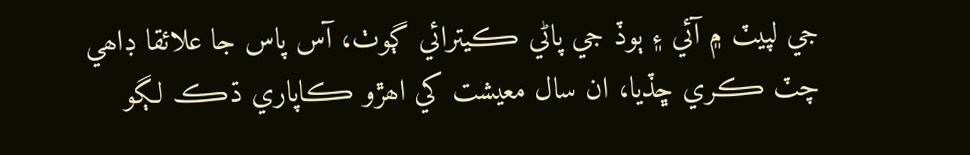جي لپيٽ ۾ آئي ۽ ٻوڏ جي پاڻي ڪيترائي ڳوٺ، آس پاس جا علائقا ڊاھي چٽ ڪري ڇڏيا، ان سال معيشت کي اھڙو ڪاپاري ڌڪ لڳو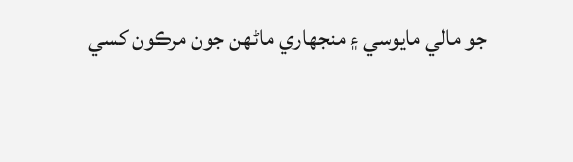جو مالي مايوسي ۽ منجھاري ماڻھن جون مرڪون کسي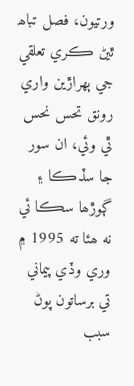ورتيون، فصل تباھ ٿيڻ ڪري تعلقي جي ٻھراڙين واري رونق تحس نحس ٿي وئي، ان سور جا سڏڪا ۽ ڳوڙھا سڪا ئي نه ھئا ته 1995 ۾ وري وڏي پيماني تي برساتون پوڻ سبب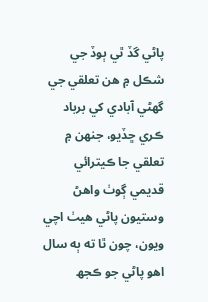پاڻي گڏ ٿي ٻوڏ جي شڪل ۾ ھن تعلقي جي گھڻي آبادي کي برباد ڪري ڇڏيو، جنھن ۾ تعلقي جا ڪيترائي قديمي ڳوٺ واھڻ وستيون پاڻي ھيٺ اچي ويون، چون ٿا ته ٻه سال اھو پاڻي جو ڪجھ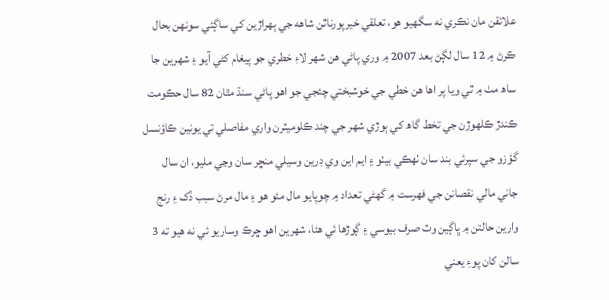علائقن مان نڪري نه سگھيو ھو، تعلقي خيرپورناٿن شاهه جي ٻھراڙين کي ساڳئي سونھن بحال ڪرڻ ۾ 12 سال لڳڻ بعد 2007 ۾ وري پاڻي ھن شھر لاءِ خطري جو پيغام کڻي آيو ۽ شھرين جا ساھ مٺ ۾ ٿي ويا پر اھا ھن خطي جي خوشبختي چئجي جو اھو پاڻي سنڌ مٿان 82 سال حڪومت ڪندڙ ڪلھوڙن جي تخط گاھ کي ٻوڙي شھر جي چند ڪلوميٽرن واري مفاصلي تي يونين ڪاؤنسل گؤزو جي سپرئي بند سان ٺھڪي بيٺو ۽ ايم اين وي ڊرين وسيلي منڇر سان وڃي مليو، ان سال جاني مالي نقصانن جي فھرست ۾ گھڻي تعداد ۾ چوپايو مال مئو ھو ۽ مال مرڻ سبب ڏک ۽ رنج وارين حالتن ۾ ڀاڳين وٽ صرف بيوسي ۽ ڳوڙھا ئي ھئا، شھرين اھو ڇرڪ وساريو ئي نه ھيو ته 3 سالن کان پوءِ يعني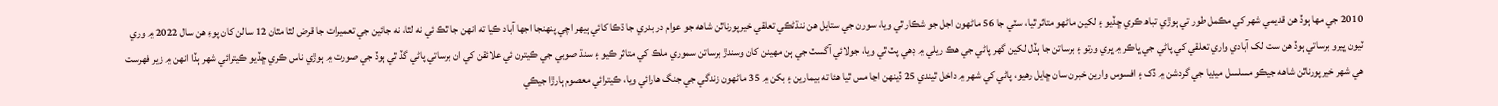2010 جي مھا ٻوڏ ھن قديمي شھر کي مڪمل طور تي ٻوڙي تباھ ڪري ڇڏيو ۽ لکين ماڻھو متاثر ٿيا، سٽي جا 56 ماڻھون اجل جو شڪار ٿي ويا، سورن جي ستايل ھن ننڌڻڪي تعلقي خيرپورناٿن شاهه جو عوام در بدري جا ڌڪا کائي ٻيھر اچي پنھنجا اجھا آباد ڪيا ته انھن جا ٿڪ ئي نه لٿا، نه جائين جي تعميرات جا قرض لٿا مٿان 12 سالن کان پوءِ ھن سال 2022 ۾ وري ٽيون ڀيرو برساتي ٻوڏ ھن ست لک آبادي واري تعلقي کي پاڻي جي ڀاڪر ۾ ڀري ورتو ۽ برساتن جا ٻڏل لکين گھر پاڻي جي ھڪ ريلي ۾ ڊھي پٽ ٿي ويا، جولائي آگسٽ جي ٻن مھينن کان وسندڙ برساتن سموري ملڪ کي متاثر ڪيو ۽ سنڌ صوبي جي ڪيترن ئي علائقن کي ان برساتي پاڻي گڏ ٿي ٻوڏ جي صورت ۾ ٻوڙي ناس ڪري ڇڏيو ڪيترائي شھر ٻڏا انھن ۾ زير فھرست ھي شھر خيرپورناٿن شاهه جيڪو مسلسل ميڊيا جي گردشن ۾ ڏک ۽ افسوس وارين خبرن سان ڇايل رھيو، پاڻي کي شھر ۾ داخل ٿيندي 25 ڏينھن اڃا مس ٿيا ھئا ته بيمارين ۽ بکن ۾ 35 ماڻھون زندگي جي جنگ ھارائي ويا، ڪيترائي معصوم ٻارڙا جيڪي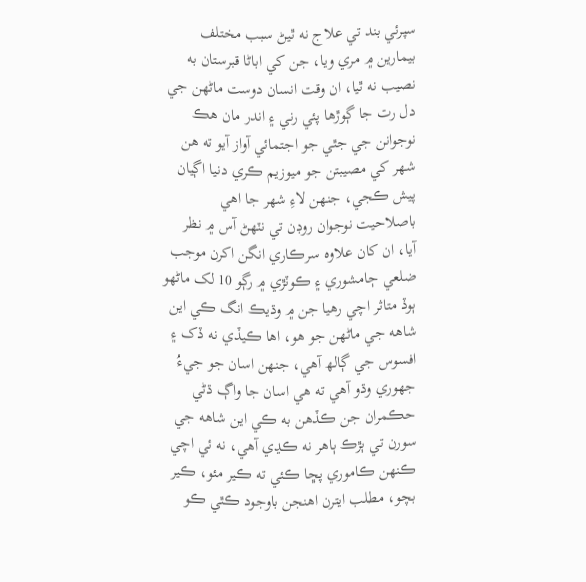سپرئي بند تي علاج نه ٿيڻ سبب مختلف بيمارين ۾ مري ويا، جن کي اباڻا قبرستان به نصيب نه ٿيا، ان وقت انسان دوست ماڻھن جي دل رت جا ڳوڙھا پئي رني ۽ اندر مان ھڪ نوجوانن جي جٿي جو اجتمائي آواز آيو ته ھن شھر کي مصيبتن جو ميوزيم ڪري دنيا اڳيان پيش ڪجي، جنھن لاءِ شھر جا اھي باصلاحيت نوجوان روڊن تي نٽھڻ آس ۾ نظر آيا، ان کان علاوه سرڪاري انگن اکرن موجب ضلعي ڄامشوري ۽ ڪوٽڙي ۾ رڳو 10 لک ماڻھو ٻوڏ متاثر اچي رھيا جن ۾ وڌيڪ انگ ڪي اين شاهه جي ماڻھن جو ھو، اھا ڪيڏي نه ڏک ۽ افسوس جي ڳالھ آھي، جنھن اسان جو جيءُ جھوري وڌو آھي ته ھي اسان جا واڳ ڌڻي حڪمران جن ڪڏھن به ڪي اين شاهه جي سورن تي ٻڙڪ ٻاھر نه ڪڍي آھي، نه ئي اچي ڪنھن ڪاموري پڇا ڪئي ته ڪير مئو، ڪير بچو، مطلب ايترن اھنجن باوجود ڪٿي ڪو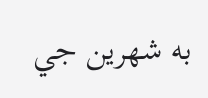به شھرين جي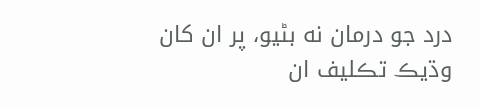درد جو درمان نه بڻيو، پر ان کان وڌيڪ تڪليف ان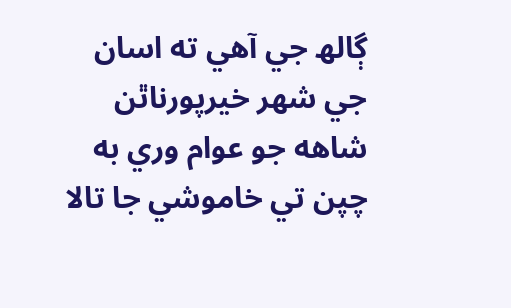ڳالھ جي آھي ته اسان جي شھر خيرپورناٿن شاهه جو عوام وري به چپن تي خاموشي جا تالا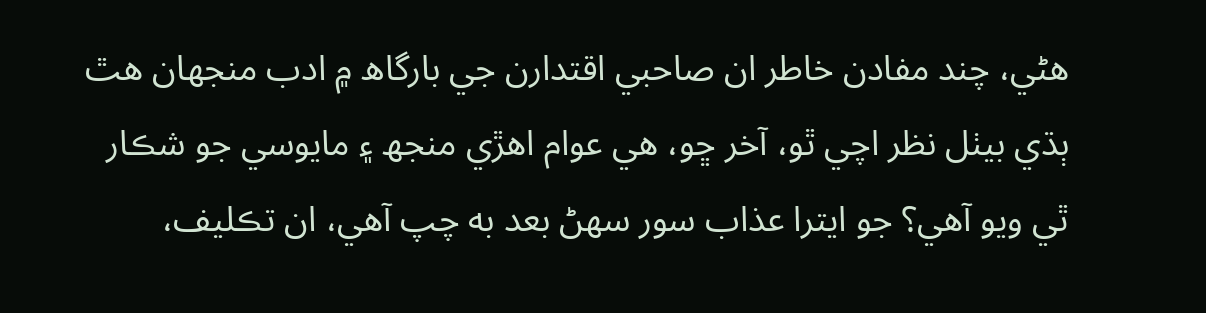ھڻي، چند مفادن خاطر ان صاحبي اقتدارن جي بارگاھ ۾ ادب منجھان ھٿ ٻڌي بيٺل نظر اچي ٿو، آخر ڇو، ھي عوام اھڙي منجھ ۽ مايوسي جو شڪار ٿي ويو آھي؟ جو ايترا عذاب سور سھڻ بعد به چپ آھي، ان تڪليف،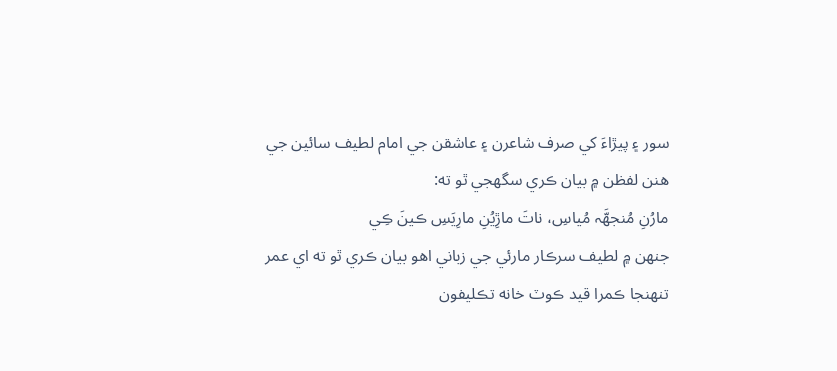سور ۽ پيڙاءَ کي صرف شاعرن ۽ عاشقن جي امام لطيف سائين جي ھنن لفظن ۾ بيان ڪري سگھجي ٿو ته:
مارُنِ مُنجهَّہ مُياسِ، ناتَ ماڙِيُنِ مارِيَسِ ڪينَ ڪِي
جنھن ۾ لطيف سرڪار مارئي جي زباني اھو بيان ڪري ٿو ته اي عمر تنھنجا ڪمرا قيد ڪوٽ خانه تڪليفون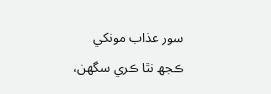سور عذاب مونکي ڪجھ نٿا ڪري سگھن،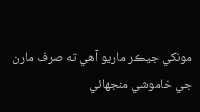مونکي جيڪر ماريو آھي ته صرف مارن جي خاموشي منجھائي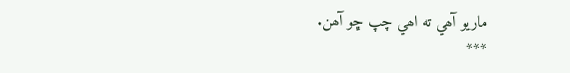ماريو آھي ته اھي چپ ڇو آھن.
***